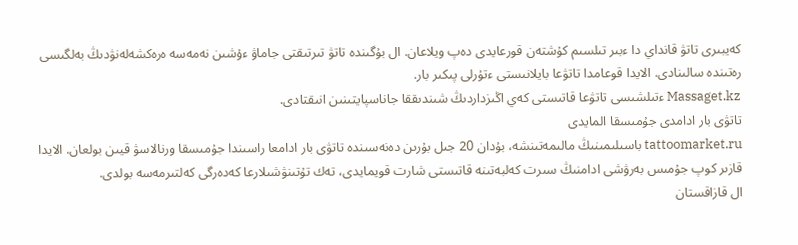كەيبىرى تاتۋ قانداي دا ءبىر تىلسىم كۇشتەن قورعايدى دەپ ويلاعان. ال بۇگىندە تاتۋ تىرتىقتى جاماۋ ءۇشىن نەمەسە ەرەكشەلەنۋدىڭ بەلگىسى رەتىندە سالىنادى. الايدا قوعامدا تاتۋعا بايلانىستى ءتۇرلى پىكىر بار.
Massaget.kz ءتىلشىسى تاتۋعا قاتىستى كەي اڭىزداردىڭ شىندىققا جاناسپايتىنىن انىقتادى.
تاتۋى بار ادامدى جۇمىسقا المايدى
tattoomarket.ru باسىلىمىنىڭ مالىمەتىنشە، بۇدان 20 جىل بۇرىن دەنەسىندە تاتۋى بار ادامعا راسىندا جۇمىسقا ورنالاسۋ قيىن بولعان. الايدا قازىر كوپ جۇمىس بەرۋشى ادامنىڭ سىرت كەلبەتىنە قاتىستى شارت قويمايدى، تەك تۇتىنۋشىلارعا كەدەرگى كەلتىرمەسە بولدى.
ال قازاقستان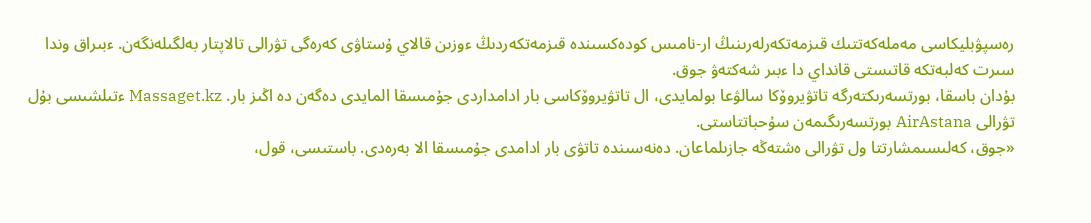رەسپۋبليكاسى مەملەكەتتىك قىزمەتكەرلەرىنىڭ ار-نامىس كودەكسىندە قىزمەتكەردىڭ ءوزىن قالاي ۇستاۋى كەرەگى تۋرالى تالاپتار بەلگىلەنگەن. ءبىراق وندا سىرت كەلبەتكە قاتىستى قانداي دا ءبىر شەكتەۋ جوق.
بۇدان باسقا، بورتسەرىكتەرگە تاتۋيروۆكا سالۋعا بولمايدى، ال تاتۋيروۆكاسى بار ادامداردى جۇمىسقا المايدى دەگەن دە اڭىز بار. Massaget.kz ءتىلشىسى بۇل تۋرالى AirAstana بورتسەرىگىمەن سۇحباتتاستى.
«جوق، كەلىسىمشارتتا ول تۋرالى ەشتەڭە جازىلماعان. دەنەسىندە تاتۋى بار ادامدى جۇمىسقا الا بەرەدى. باستىسى، قول،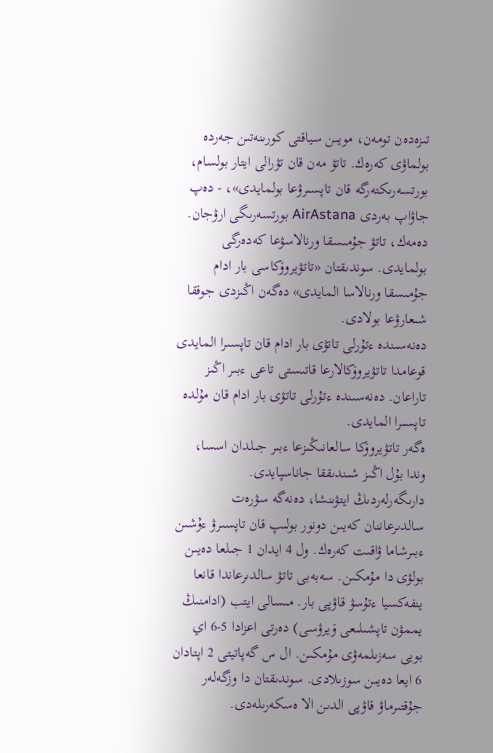تىزەدەن تومەن، مويىن سياقتى كورىنەتىن جەردە بولماۋى كەرەك. تاتۋ مەن قان تۋرالى ايتار بولسام، بورتسەرىكتەرگە قان تاپسىرۋعا بولمايدى»، - دەپ جاۋاپ بەردى AirAstana بورتسەرىگى ارۋجان.
دەمەك، تاتۋ جۇمىسقا ورنالاسۋعا كەدەرگى بولمايدى. سوندىقتان «تاتۋيروۆكاسى بار ادام جۇمىسقا ورنالاسا المايدى» دەگەن اڭىزدى جوققا شىعارۋعا بولادى.
دەنەسىندە ءتۇرلى تاتۋى بار ادام قان تاپسىرا المايدى
قوعامدا تاتۋيروۆكالارعا قاتىستى تاعى ءبىر اڭىز تاراعان. دەنەسىندە ءتۇرلى تاتۋى بار ادام قان مۇلدە تاپسىرا المايدى.
ەگەر تاتۋيروۆكا سالعانىڭىزعا ءبىر جىلدان اسسا، وندا بۇل اڭىز شىندىققا جاناسپايدى.
دارىگەرلەردىڭ ايتۋىنشا، دەنەگە سۋرەت سالدىرعاننان كەيىن دونور بولىپ قان تاپسىرۋ ءۇشىن ءبىرشاما ۋاقىت كەرەك. ول 4 ايدان 1 جىلعا دەيىن بولۋى دا مۇمكىن. سەبەبى تاتۋ سالدىرعاندا قانعا ينفەكسيا ءتۇسۋ قاۋپى بار. مىسالى ايتب (ادامنىڭ يممۋن تاپشىلىعى ۆيرۋسى) دەرتى اعزادا 5-6 اي بويى سەزىلمەۋى مۇمكىن. ال س گەپاتيتى 2 اپتادان 6 ايعا دەيىن سوزىلادى. سوندىقتان دا وزگەلەر جۇقتىرماۋ قاۋپى الدىن الا ەسكەرىلەدى.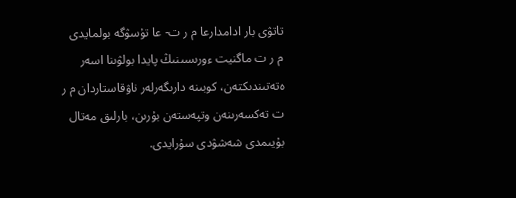تاتۋى بار ادامدارعا م ر ت- عا تۇسۋگە بولمايدى
م ر ت ماگنيت ءورىسىنىڭ پايدا بولۋىنا اسەر ەتەتىندىكتەن، كوبىنە دارىگەرلەر ناۋقاستاردان م ر ت تەكسەرىنەن وتپەستەن بۇرىن، بارلىق مەتال بۇيىمدى شەشۋدى سۇرايدى.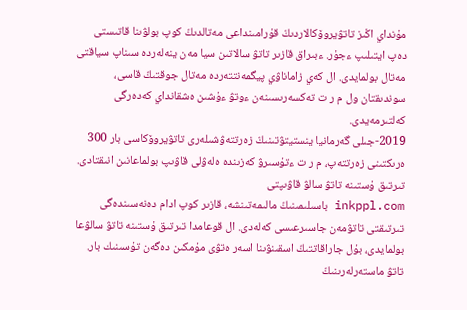مۇنداي اڭىز تاتۋيروۆكالاردىڭ قۇرامىنداعى مەتالدىڭ كوپ بولۋىنا قاتىستى دەپ ايتىلىپ ءجۇر. ءبىراق قازىر تاتۋ سالاتىن سيا مەن ينەلەردە سىناپ سياقتى مەتال بولمايدى. ال كەي زاماناۋي پيگمەنتتەردە مەتال جوقتىڭ قاسى، سوندىقتان ول م ر ت تەكسەرىسىنەن ءوتۋ ءۇشىن ەشقانداي كەدەرگى كەلتىرمەيدى.
2019-جىلى گەرمانيا ينستيتۋتىنىڭ زەرتتەۋشىلەرى تاتۋيروۆكاسى بار 300 ەرىكتىنى زەرتتەپ، م ر ت ءتۇسىرۋ كەزىندە ەلەۋلى قاۋىپ بولماعانىن انىقتادى.
تىرتىق ۇستىنە تاتۋ سالۋ قاۋىپتى
inkppl.com باسىلىمىنىڭ مالىمەتىنشە، قازىر كوپ ادام دەنەسىندەگى تىرتىقتى تاتۋمەن جاسىرعىسى كەلەدى. ال قوعامدا تىرتىق ۇستىنە تاتۋ سالۋعا بولمايدى، بۇل جاراقاتتىڭ اسقىنۋىنا اسەر ەتۋى مۇمكىن دەگەن تۇسىنىك بار.
تاتۋ ماستەرلەرىنىڭ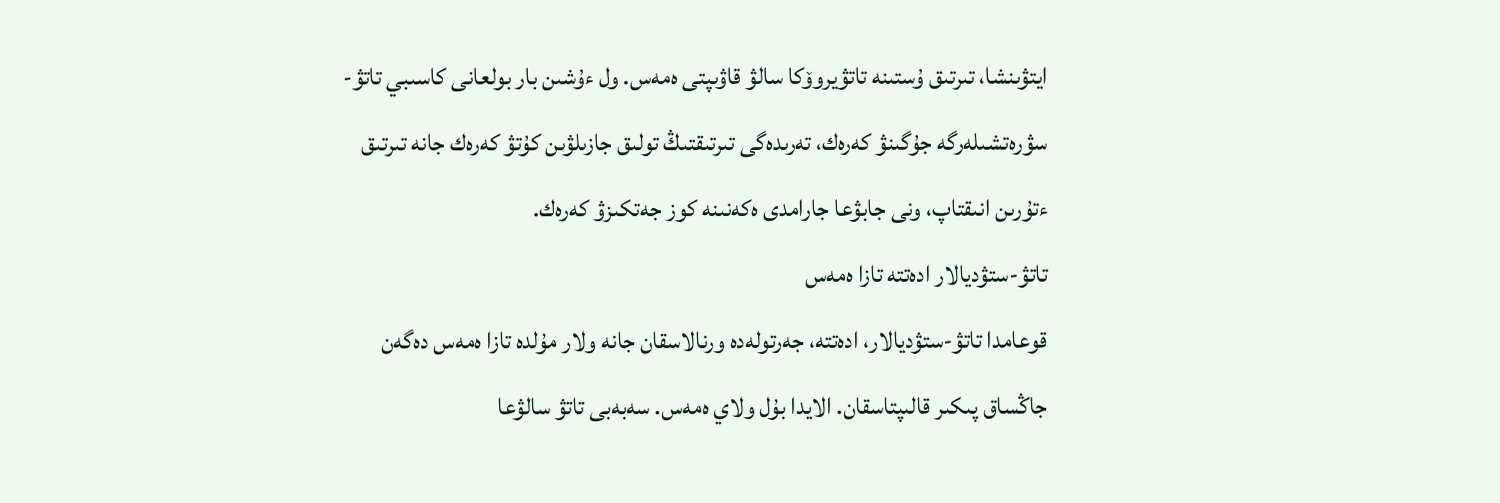ايتۋىنشا، تىرتىق ۇستىنە تاتۋيروۆكا سالۋ قاۋىپتى ەمەس. ول ءۇشىن بار بولعانى كاسىبي تاتۋ-سۋرەتشىلەرگە جۇگىنۋ كەرەك، تەرىدەگى تىرتىقتىڭ تولىق جازىلۋىن كۇتۋ كەرەك جانە تىرتىق ءتۇرىن انىقتاپ، ونى جابۋعا جارامدى ەكەنىنە كوز جەتكىزۋ كەرەك.
تاتۋ-ستۋديالار ادەتتە تازا ەمەس
قوعامدا تاتۋ-ستۋديالار، ادەتتە، جەرتولەدە ورنالاسقان جانە ولار مۇلدە تازا ەمەس دەگەن جاڭساق پىكىر قالىپتاسقان. الايدا بۇل ولاي ەمەس. سەبەبى تاتۋ سالۋعا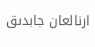ارنالعان جابدىق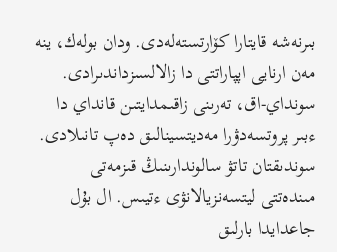بىرنەشە قايتارا كۆارتستەلەدى. ودان بولەك، ينە مەن ارنايى اپپاراتتى دا زالالسىزداندىرادى.
سونداي-اق، تەرىنى زاقىمدايتىن قانداي دا ءبىر پروتسەدۋرا مەديتسينالىق دەپ تانىلادى. سوندىقتان تاتۋ سالوندارىنىڭ قىزمەتى مىندەتتى ليتسەنزيالانۋى ءتيىس. ال بۇل جاعدايدا بارلىق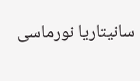سانيتاريا نورماسى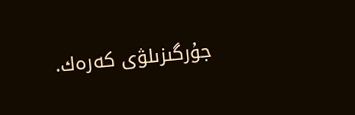جۇرگىزىلۋى كەرەك.